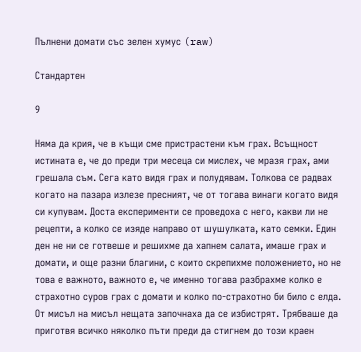Пълнени домати със зелен хумус (raw)

Стандартен

9

Няма да крия, че в къщи сме пристрастени към грах. Всъщност истината е, че до преди три месеца си мислех, че мразя грах, ами грешала съм. Сега като видя грах и полудявам. Толкова се радвах когато на пазара излезе пресният, че от тогава винаги когато видя си купувам. Доста експерименти се проведоха с него, какви ли не рецепти, а колко се изяде направо от шушулката, като семки. Един ден не ни се готвеше и решихме да хапнем салата, имаше грах и домати, и още разни благини, с които скрепихме положението, но не това е важното, важното е, че именно тогава разбрахме колко е страхотно суров грах с домати и колко по-страхотно би било с елда. От мисъл на мисъл нещата започнаха да се избистрят. Трябваше да приготвя всичко няколко пъти преди да стигнем до този краен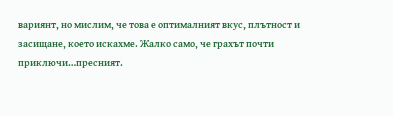вариянт, но мислим, че това е оптималният вкус, плътност и засищане, което искахме. Жалко само, че грахът почти приключи…пресният.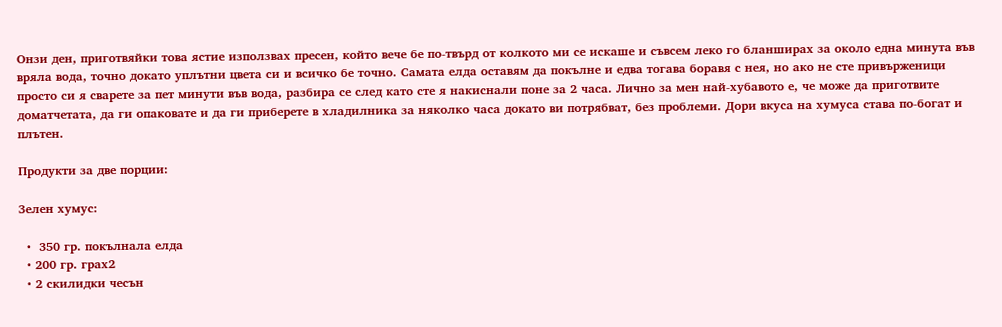Онзи ден, приготвяйки това ястие използвах пресен, който вече бе по-твърд от колкото ми се искаше и съвсем леко го бланширах за около една минута във вряла вода, точно докато уплътни цвета си и всичко бе точно. Самата елда оставям да покълне и едва тогава боравя с нея, но ако не сте привърженици просто си я сварете за пет минути във вода, разбира се след като сте я накиснали поне за 2 часа. Лично за мен най-хубавото е, че може да приготвите доматчетата, да ги опаковате и да ги приберете в хладилника за няколко часа докато ви потрябват, без проблеми. Дори вкуса на хумуса става по-богат и плътен.

Продукти за две порции:

Зелен хумус:

  •  350 гр. покълнала елда
  • 200 гр. грах2
  • 2 скилидки чесън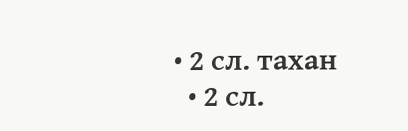• 2 сл. тахан
  • 2 сл.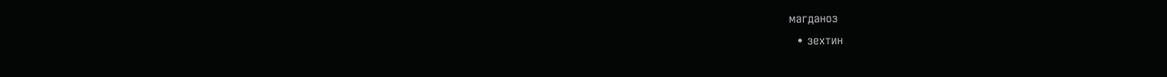магданоз
  • зехтин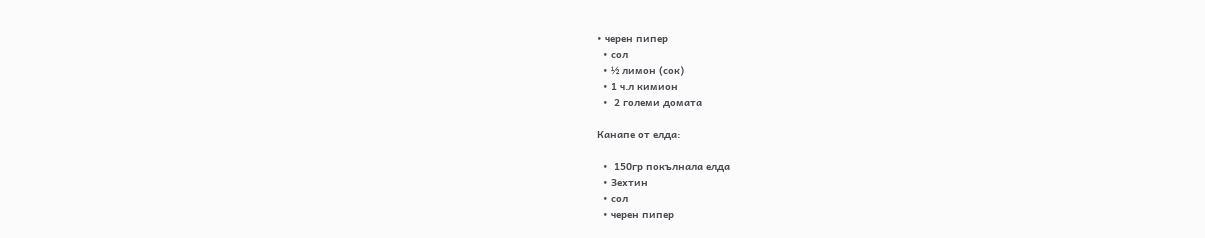• черен пипер
  • сол
  • ½ лимон (сок)
  • 1 ч.л кимион
  •  2 големи домата

Канапе от елда:

  •  150гр покълнала елда
  • Зехтин
  • сол
  • черен пипер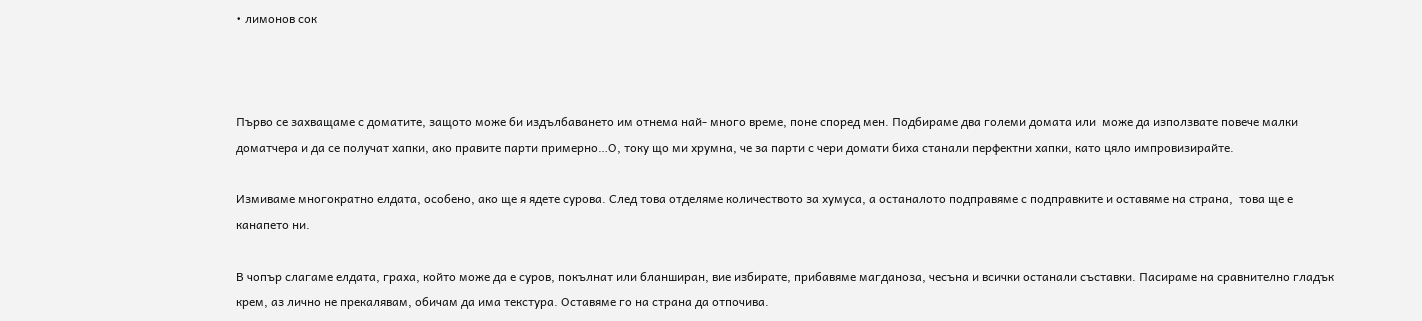• лимонов сок



Първо се захващаме с доматите, защото може би издълбаването им отнема най- много време, поне според мен. Подбираме два големи домата или  може да използвате повече малки доматчера и да се получат хапки, ако правите парти примерно…О, току що ми хрумна, че за парти с чери домати биха станали перфектни хапки, като цяло импровизирайте.

Измиваме многократно елдата, особено, ако ще я ядете сурова. След това отделяме количеството за хумуса, а останалото подправяме с подправките и оставяме на страна,  това ще е канапето ни.

В чопър слагаме елдата, граха, който може да е суров, покълнат или бланширан, вие избирате, прибавяме магданоза, чесъна и всички останали съставки. Пасираме на сравнително гладък крем, аз лично не прекалявам, обичам да има текстура. Оставяме го на страна да отпочива.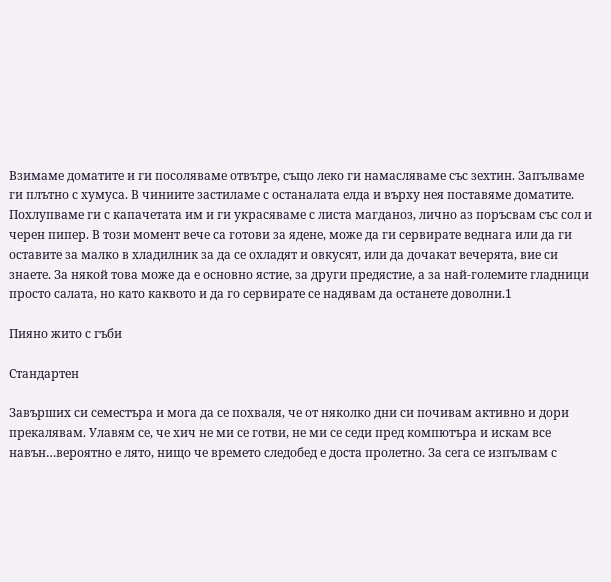Взимаме доматите и ги посоляваме отвътре, също леко ги намасляваме със зехтин. Запълваме ги плътно с хумуса. В чиниите застиламе с останалата елда и върху нея поставяме доматите. Похлупваме ги с капачетата им и ги украсяваме с листа магданоз, лично аз поръсвам със сол и черен пипер. В този момент вече са готови за ядене, може да ги сервирате веднага или да ги оставите за малко в хладилник за да се охладят и овкусят, или да дочакат вечерята, вие си знаете. За някой това може да е основно ястие, за други предястие, а за най-големите гладници просто салата, но като каквото и да го сервирате се надявам да останете доволни.1

Пияно жито с гъби

Стандартен

Завърших си семестъра и мога да се похваля, че от няколко дни си почивам активно и дори прекалявам. Улавям се, че хич не ми се готви, не ми се седи пред компютъра и искам все навън…вероятно е лято, нищо че времето следобед е доста пролетно. За сега се изпълвам с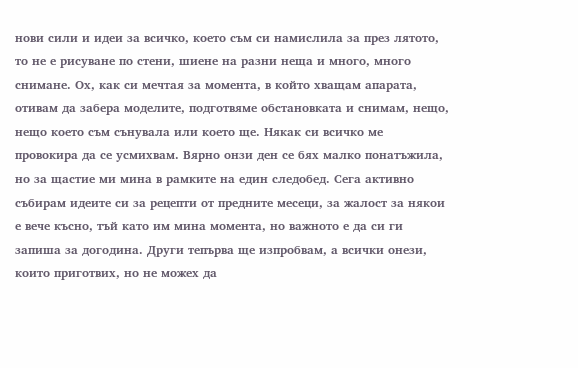нови сили и идеи за всичко, което съм си намислила за през лятото, то не е рисуване по стени, шиене на разни неща и много, много снимане. Ох, как си мечтая за момента, в който хващам апарата, отивам да забера моделите, подготвяме обстановката и снимам, нещо, нещо което съм сънувала или което ще. Някак си всичко ме провокира да се усмихвам. Вярно онзи ден се бях малко понатъжила, но за щастие ми мина в рамките на един следобед. Сега активно събирам идеите си за рецепти от предните месеци, за жалост за някои е вече късно, тъй като им мина момента, но важното е да си ги запиша за догодина. Други тепърва ще изпробвам, а всички онези, които приготвих, но не можех да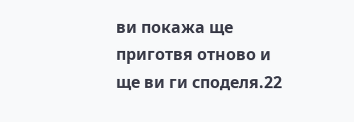ви покажа ще приготвя отново и ще ви ги споделя.22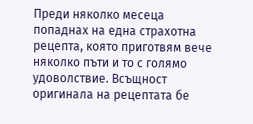Преди няколко месеца попаднах на една страхотна рецепта, която приготвям вече няколко пъти и то с голямо удоволствие. Всъщност оригинала на рецептата бе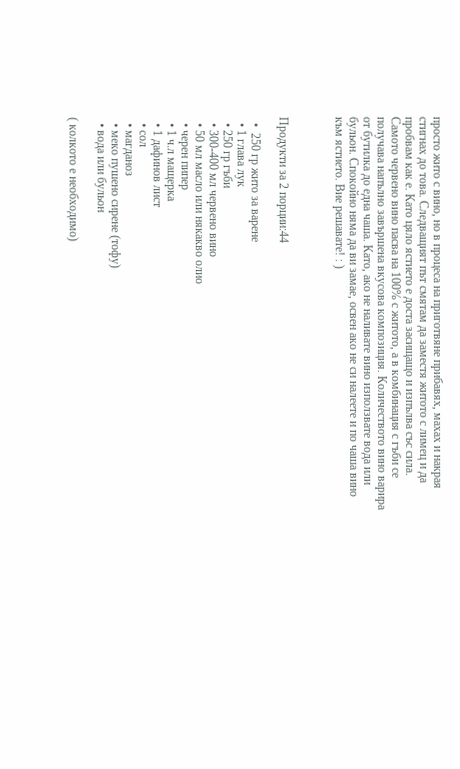просто жито с вино, но в процеса на приготвяне прибавях, махах и накрая стигнах до това. Следващият път смятам да заместя житото с лимец и да пробвам как е. Като цяло ястието е доста засищащо и изпълва със сила. Самото червено вино пасва на 100% с житото, а в комбинация с гъби се получава напълно завършена вкусова композиция. Количеството вино варира от бутилка до една чаша. Като, ако не наливате вино използвате вода или бульон. Спокойно няма да ви замае, освен ако не си налеете и по чаша вино към ястието. Вие решавате! : )



Продукти за 2 порции:44

  •  250 гр жито за варене
  • 1 глава лук
  • 250 гр гъби
  • 300-400 мл червено вино
  • 50 мл масло или някакво олио
  • черен пипер
  • 1 ч.л мащерка
  • 1 дафинов лист
  • сол
  • магданоз
  • меко пушено сирене (тофу)
  • вода или бульон

( колкото е необходимо)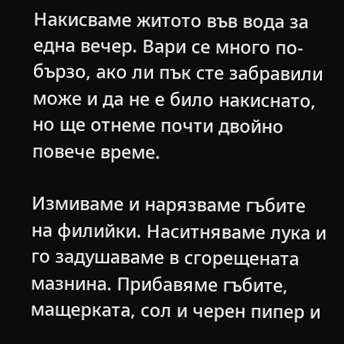Накисваме житото във вода за една вечер. Вари се много по-бързо, ако ли пък сте забравили може и да не е било накиснато, но ще отнеме почти двойно повече време.

Измиваме и нарязваме гъбите на филийки. Наситняваме лука и го задушаваме в сгорещената мазнина. Прибавяме гъбите, мащерката, сол и черен пипер и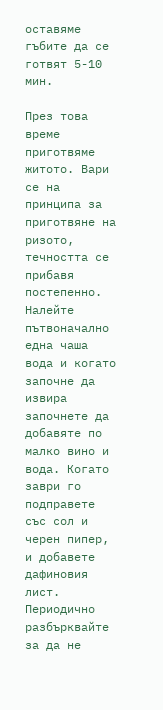оставяме гъбите да се готвят 5-10 мин.

През това време приготвяме житото. Вари се на принципа за  приготвяне на ризото, течността се прибавя постепенно. Налейте пътвоначално една чаша вода и когато започне да извира започнете да добавяте по малко вино и вода. Когато заври го подправете със сол и черен пипер, и добавете дафиновия лист. Периодично разбърквайте за да не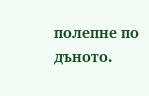полепне по дъното.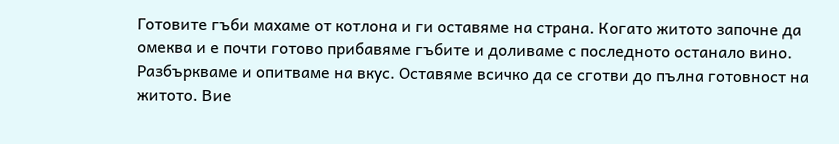Готовите гъби махаме от котлона и ги оставяме на страна. Когато житото започне да омеква и е почти готово прибавяме гъбите и доливаме с последното останало вино. Разбъркваме и опитваме на вкус. Оставяме всичко да се сготви до пълна готовност на житото. Вие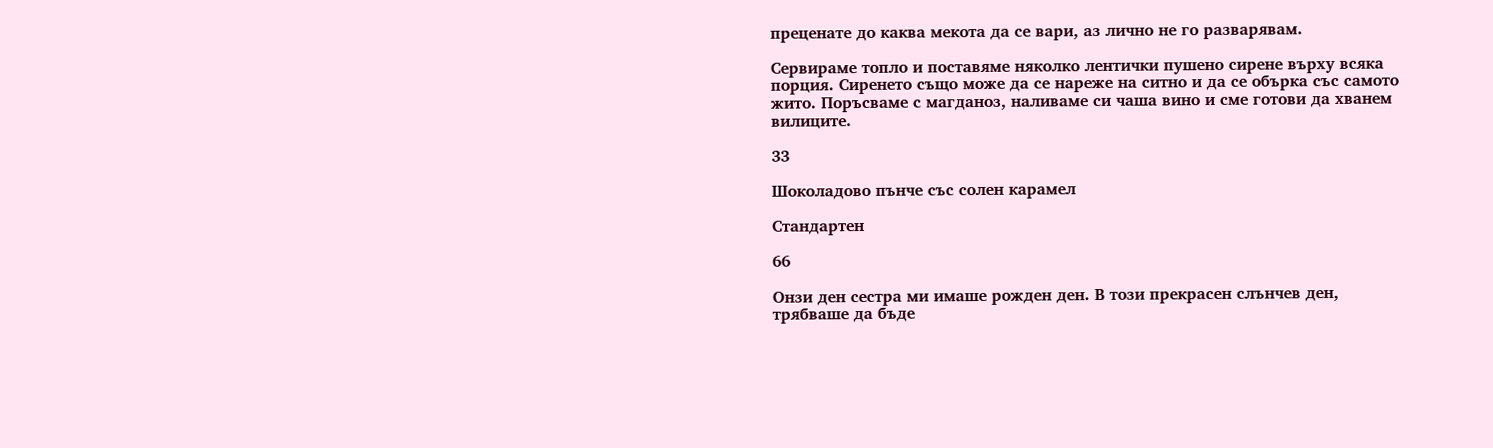преценате до каква мекота да се вари, аз лично не го разварявам.

Сервираме топло и поставяме няколко лентички пушено сирене върху всяка порция. Сиренето също може да се нареже на ситно и да се обърка със самото жито. Поръсваме с магданоз, наливаме си чаша вино и сме готови да хванем вилиците.

33

Шоколадово пънче със солен карамел

Стандартен

66

Онзи ден сестра ми имаше рожден ден. В този прекрасен слънчев ден, трябваше да бъде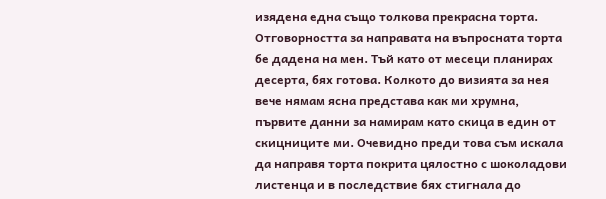изядена една също толкова прекрасна торта. Отговорността за направата на въпросната торта бе дадена на мен. Тъй като от месеци планирах десерта, бях готова. Колкото до визията за нея вече нямам ясна представа как ми хрумна, първите данни за намирам като скица в един от скицниците ми. Очевидно преди това съм искала да направя торта покрита цялостно с шоколадови листенца и в последствие бях стигнала до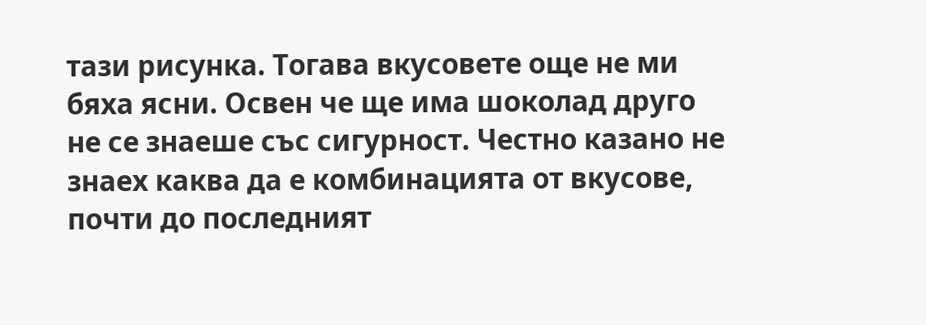тази рисунка. Тогава вкусовете още не ми бяха ясни. Освен че ще има шоколад друго не се знаеше със сигурност. Честно казано не знаех каква да е комбинацията от вкусове, почти до последният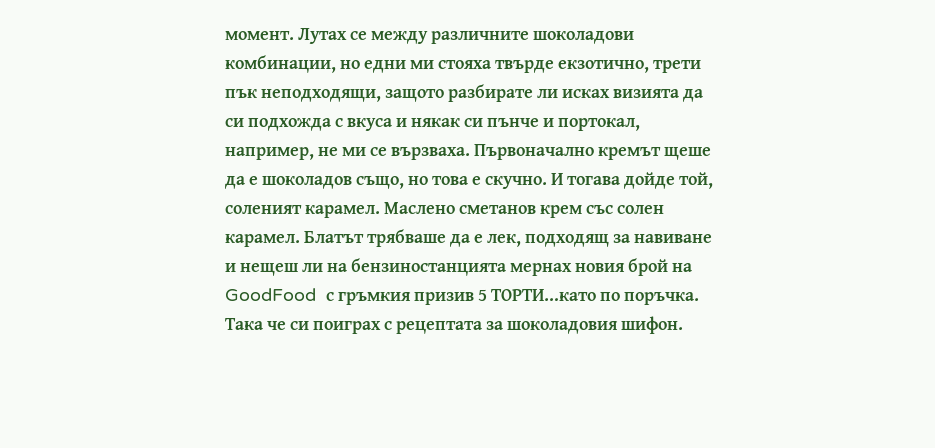момент. Лутах се между различните шоколадови комбинации, но едни ми стояха твърде екзотично, трети пък неподходящи, защото разбирате ли исках визията да си подхожда с вкуса и някак си пънче и портокал, например, не ми се вързваха. Първоначално кремът щеше да е шоколадов също, но това е скучно. И тогава дойде той, соленият карамел. Маслено сметанов крем със солен карамел. Блатът трябваше да е лек, подходящ за навиване и нещеш ли на бензиностанцията мернах новия брой на GoodFood  с гръмкия призив 5 ТОРТИ…като по поръчка. Така че си поиграх с рецептата за шоколадовия шифон.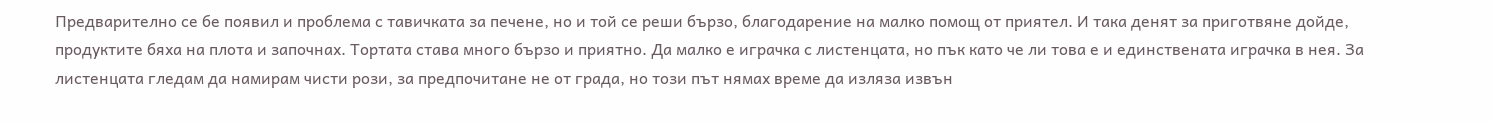Предварително се бе появил и проблема с тавичката за печене, но и той се реши бързо, благодарение на малко помощ от приятел. И така денят за приготвяне дойде, продуктите бяха на плота и започнах. Тортата става много бързо и приятно. Да малко е играчка с листенцата, но пък като че ли това е и единствената играчка в нея. За листенцата гледам да намирам чисти рози, за предпочитане не от града, но този път нямах време да изляза извън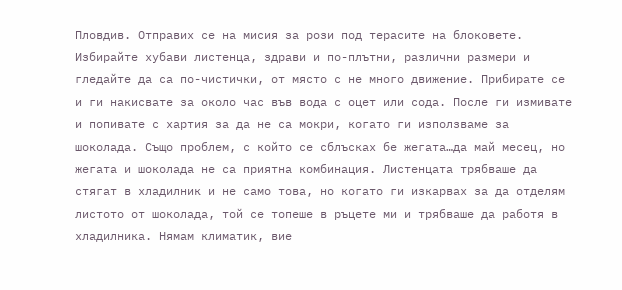Пловдив. Отправих се на мисия за рози под терасите на блоковете. Избирайте хубави листенца, здрави и по-плътни, различни размери и гледайте да са по-чистички, от място с не много движение. Прибирате се и ги накисвате за около час във вода с оцет или сода. После ги измивате и попивате с хартия за да не са мокри, когато ги използваме за шоколада. Също проблем, с който се сблъсках бе жегата…да май месец, но жегата и шоколада не са приятна комбинация. Листенцата трябваше да стягат в хладилник и не само това, но когато ги изкарвах за да отделям листото от шоколада, той се топеше в ръцете ми и трябваше да работя в хладилника. Нямам климатик, вие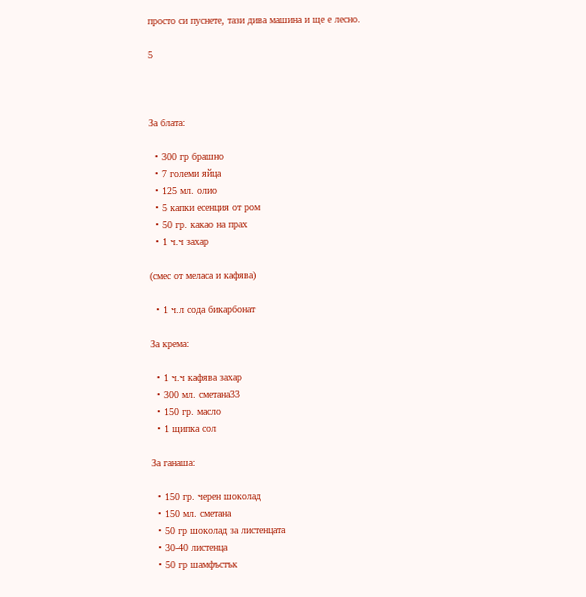просто си пуснете, тази дива машина и ще е лесно.

5



За блата:

  • 300 гр брашно
  • 7 големи яйца
  • 125 мл. олио
  • 5 капки есенция от ром
  • 50 гр. какао на прах
  • 1 ч.ч захар

(смес от меласа и кафява)

  • 1 ч.л сода бикарбонат

За крема:

  • 1 ч.ч кафява захар
  • 300 мл. сметана33
  • 150 гр. масло
  • 1 щипка сол

За ганаша:

  • 150 гр. черен шоколад
  • 150 мл. сметана
  • 50 гр шоколад за листенцата
  • 30-40 листенца
  • 50 гр шамфъстък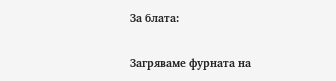За блата:

Загряваме фурната на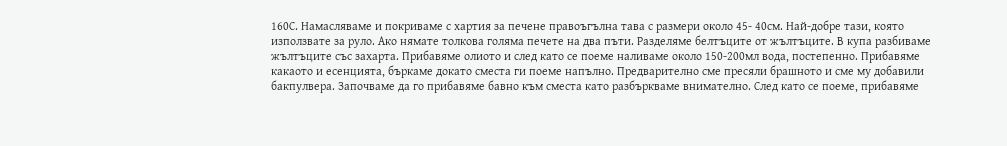160С. Намасляваме и покриваме с хартия за печене правоъгълна тава с размери около 45- 40см. Най-добре тази, която използвате за руло. Ако нямате толкова голяма печете на два пъти. Разделяме белтъците от жълтъците. В купа разбиваме жълтъците със захарта. Прибавяме олиото и след като се поеме наливаме около 150-200мл вода, постепенно. Прибавяме какаото и есенцията, бъркаме докато сместа ги поеме напълно. Предварително сме пресяли брашното и сме му добавили бакпулвера. Започваме да го прибавяме бавно към сместа като разбъркваме внимателно. След като се поеме, прибавяме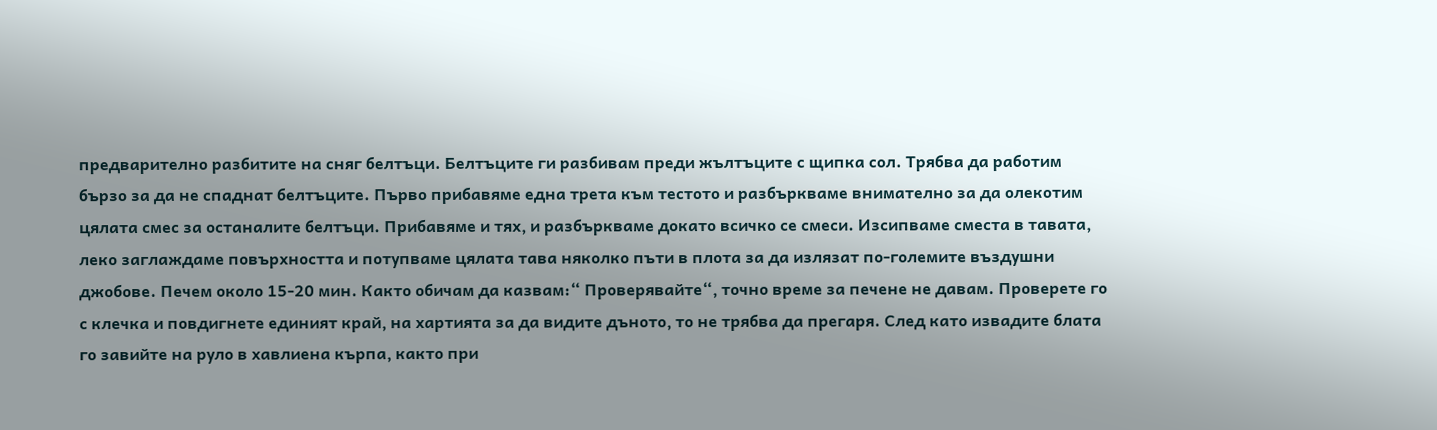предварително разбитите на сняг белтъци. Белтъците ги разбивам преди жълтъците с щипка сол. Трябва да работим бързо за да не спаднат белтъците. Първо прибавяме една трета към тестото и разбъркваме внимателно за да олекотим цялата смес за останалите белтъци. Прибавяме и тях, и разбъркваме докато всичко се смеси. Изсипваме сместа в тавата, леко заглаждаме повърхността и потупваме цялата тава няколко пъти в плота за да излязат по-големите въздушни джобове. Печем около 15-20 мин. Както обичам да казвам:“ Проверявайте“, точно време за печене не давам. Проверете го с клечка и повдигнете единият край, на хартията за да видите дъното, то не трябва да прегаря. След като извадите блата го завийте на руло в хавлиена кърпа, както при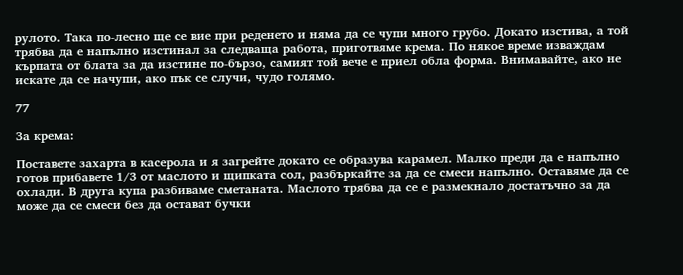рулото. Така по-лесно ще се вие при реденето и няма да се чупи много грубо. Докато изстива, а той трябва да е напълно изстинал за следваща работа, приготвяме крема. По някое време изваждам кърпата от блата за да изстине по-бързо, самият той вече е приел обла форма. Внимавайте, ако не искате да се начупи, ако пък се случи, чудо голямо.

77

За крема:

Поставете захарта в касерола и я загрейте докато се образува карамел. Малко преди да е напълно готов прибавете 1/3 от маслото и щипката сол, разбъркайте за да се смеси напълно. Оставяме да се охлади. В друга купа разбиваме сметаната. Маслото трябва да се е размекнало достатъчно за да може да се смеси без да остават бучки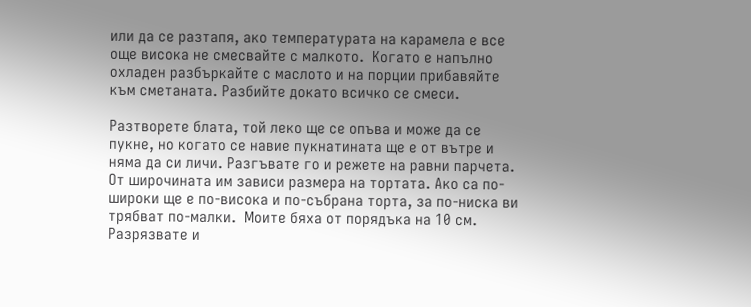или да се разтапя, ако температурата на карамела е все още висока не смесвайте с малкото.  Когато е напълно охладен разбъркайте с маслото и на порции прибавяйте към сметаната. Разбийте докато всичко се смеси.

Разтворете блата, той леко ще се опъва и може да се пукне, но когато се навие пукнатината ще е от вътре и  няма да си личи. Разгъвате го и режете на равни парчета. От широчината им зависи размера на тортата. Ако са по-широки ще е по-висока и по-събрана торта, за по-ниска ви трябват по-малки.  Моите бяха от порядъка на 10 см. Разрязвате и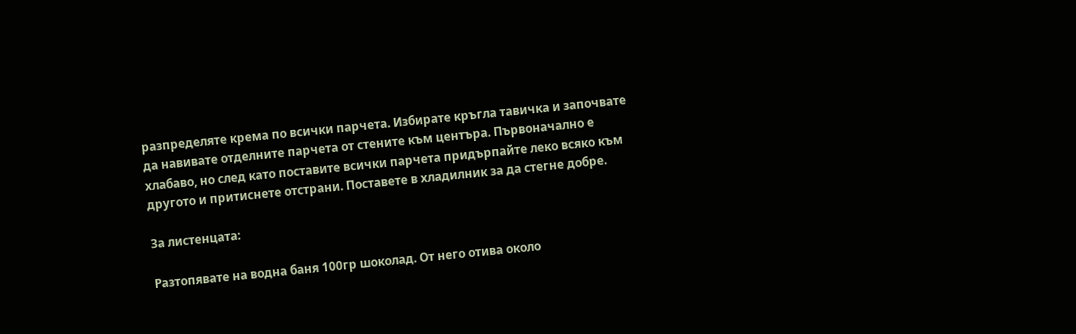разпределяте крема по всички парчета. Избирате кръгла тавичка и започвате да навивате отделните парчета от стените към центъра. Първоначално е хлабаво, но след като поставите всички парчета придърпайте леко всяко към другото и притиснете отстрани. Поставете в хладилник за да стегне добре.

За листенцата:

Разтопявате на водна баня 100гр шоколад. От него отива около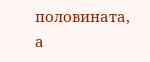половината, а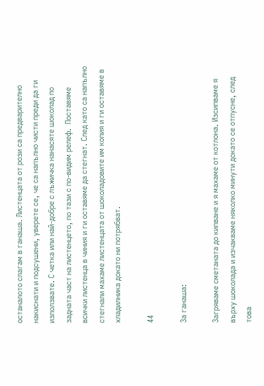останалото слагам в ганаша. Листенцата от рози са предварително накиснати и подсушени, уверете се, че са напълно чисти преди да ги използвате. С четка или най-добре с лъжичка нанасяте шоколад по задната част на листенцето, по тази с по-видим релеф.  Поставяме всички листенца в чиния и ги оставяме да стегнат. След като са напълно стегнали махаме листенцата от шоколадовите им копия и ги оставяме в хладилника докато ни потрябват.

44

За ганаша:

Загряваме сметаната до кипване и я махаме от котлона. Изсипваме я върху шоколада и изчакваме няколко минути докато се отпусне, след това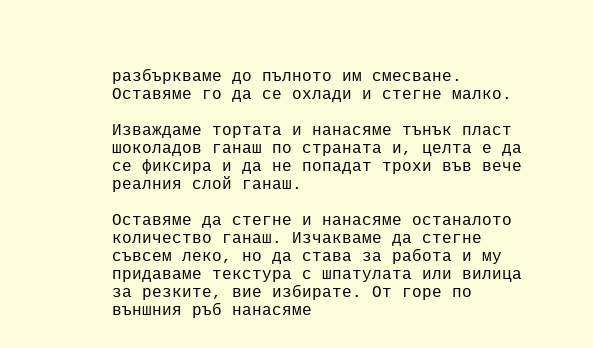разбъркваме до пълното им смесване. Оставяме го да се охлади и стегне малко.

Изваждаме тортата и нанасяме тънък пласт шоколадов ганаш по страната и, целта е да се фиксира и да не попадат трохи във вече реалния слой ганаш.

Оставяме да стегне и нанасяме останалото количество ганаш. Изчакваме да стегне съвсем леко, но да става за работа и му придаваме текстура с шпатулата или вилица за резките, вие избирате. От горе по външния ръб нанасяме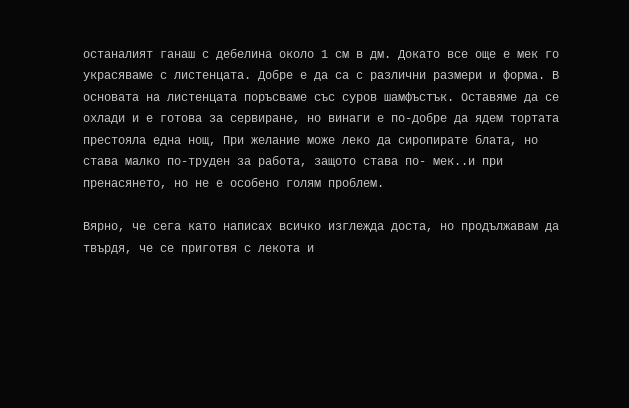останалият ганаш с дебелина около 1 см в дм. Докато все още е мек го украсяваме с листенцата. Добре е да са с различни размери и форма. В основата на листенцата поръсваме със суров шамфъстък. Оставяме да се охлади и е готова за сервиране, но винаги е по-добре да ядем тортата престояла една нощ, При желание може леко да сиропирате блата, но става малко по-труден за работа, защото става по- мек..и при пренасянето, но не е особено голям проблем.

Вярно, че сега като написах всичко изглежда доста, но продължавам да твърдя, че се приготвя с лекота и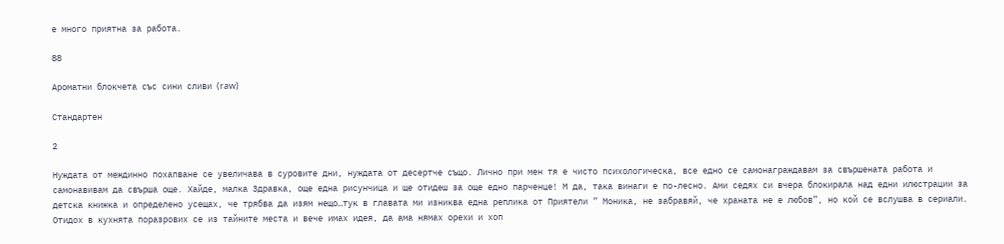е много приятна за работа.

88

Ароматни блокчета със сини сливи (raw)

Стандартен

2

Нуждата от междинно похапване се увеличава в суровите дни, нуждата от десертче също. Лично при мен тя е чисто психологическа, все едно се самонаграждавам за свършената работа и самонавивам да свърша още. Хайде, малка Здравка, още една рисунчица и ще отидеш за още едно парченце! М да, така винаги е по-лесно. Ами седях си вчера блокирала над едни илюстрации за детска книжка и определено усещах, че трябва да изям нещо…тук в главата ми изниква една реплика от Приятели ” Моника, не забравяй, че храната не е любов”, но кой се вслушва в сериали. Отидох в кухнята поразрових се из тайните места и вече имах идея, да ама нямах орехи и хоп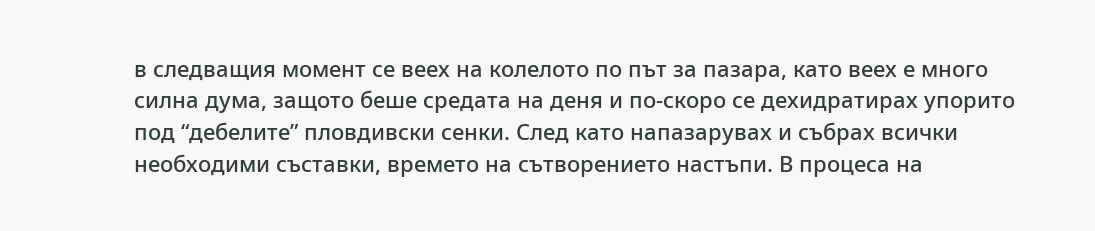в следващия момент се веех на колелото по път за пазара, като веех е много силна дума, защото беше средата на деня и по-скоро се дехидратирах упорито под “дебелите” пловдивски сенки. След като напазарувах и събрах всички необходими съставки, времето на сътворението настъпи. В процеса на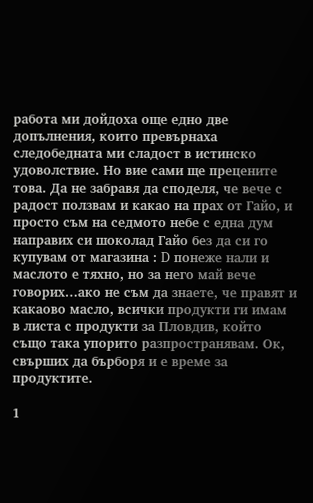работа ми дойдоха още едно две допълнения, които превърнаха следобедната ми сладост в истинско удоволствие. Но вие сами ще прецените това. Да не забравя да споделя, че вече с радост ползвам и какао на прах от Гайо, и просто съм на седмото небе с една дум направих си шоколад Гайо без да си го купувам от магазина : D понеже нали и маслото е тяхно, но за него май вече говорих…ако не съм да знаете, че правят и какаово масло, всички продукти ги имам в листа с продукти за Пловдив, който също така упорито разпространявам. Ок, свърших да бърборя и е време за продуктите.

1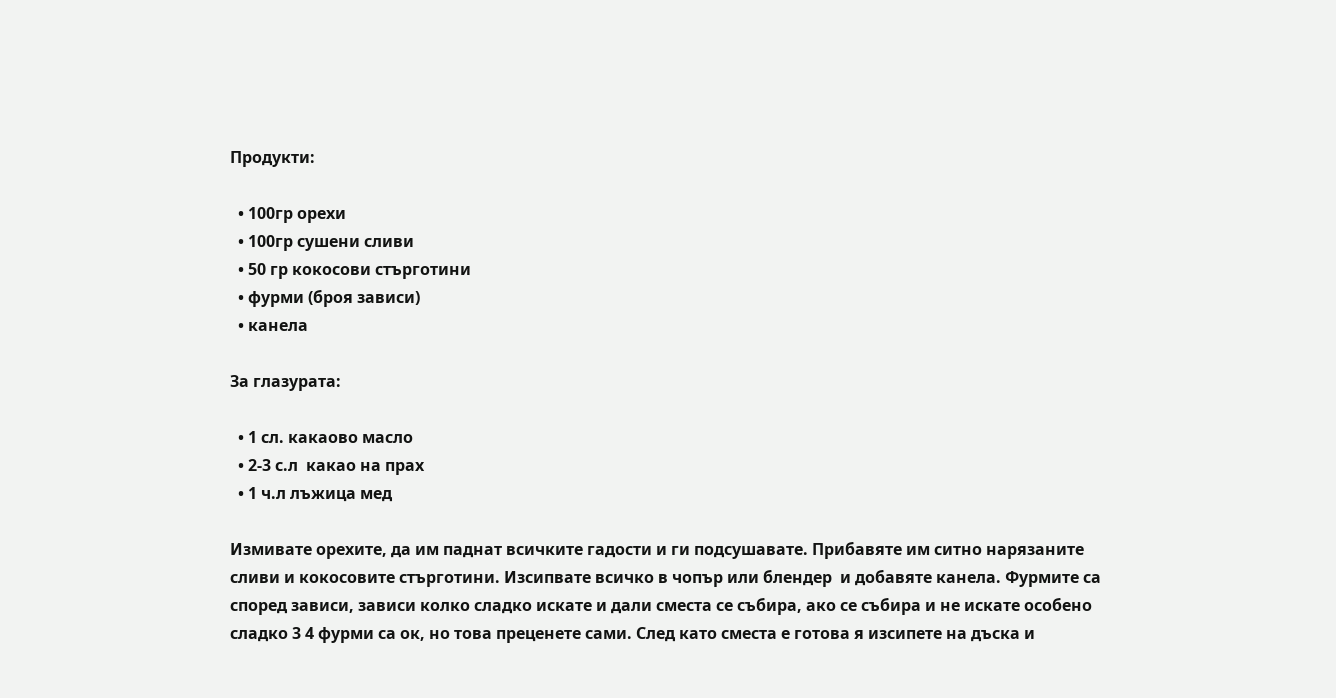Продукти:

  • 100гр орехи
  • 100гр сушени сливи
  • 50 гр кокосови стърготини
  • фурми (броя зависи)
  • канела

За глазурата:

  • 1 сл. какаово масло
  • 2-3 с.л  какао на прах
  • 1 ч.л лъжица мед

Измивате орехите, да им паднат всичките гадости и ги подсушавате. Прибавяте им ситно нарязаните сливи и кокосовите стърготини. Изсипвате всичко в чопър или блендер  и добавяте канела. Фурмите са според зависи, зависи колко сладко искате и дали сместа се събира, ако се събира и не искате особено сладко 3 4 фурми са ок, но това преценете сами. След като сместа е готова я изсипете на дъска и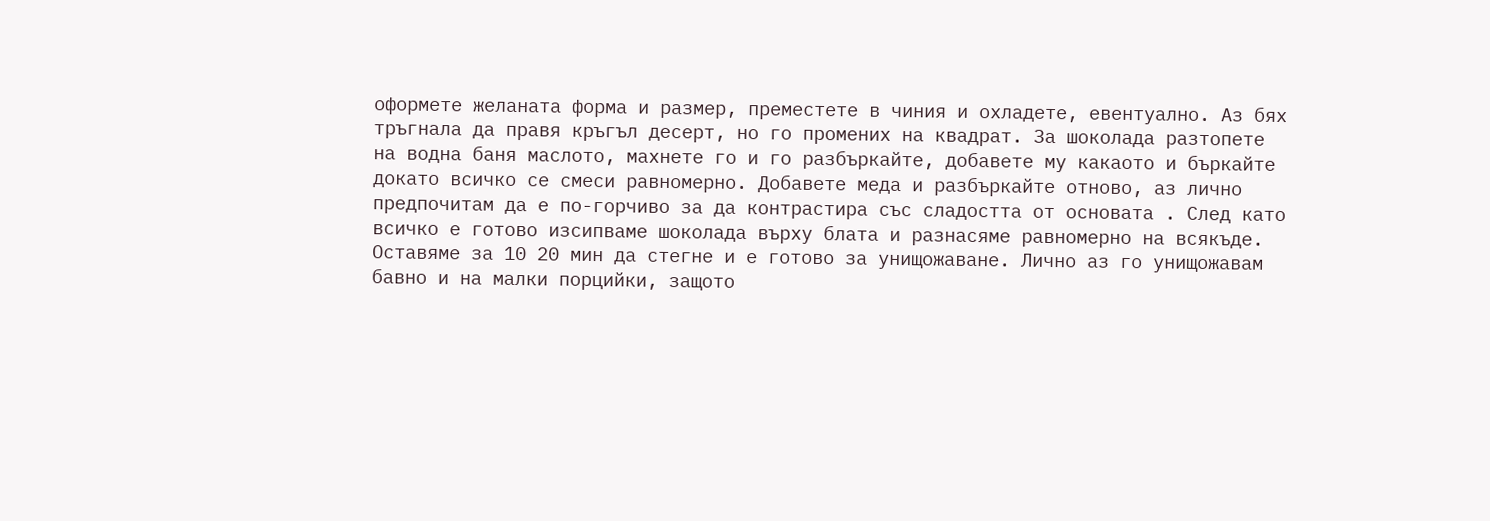оформете желаната форма и размер, преместете в чиния и охладете, евентуално. Аз бях тръгнала да правя кръгъл десерт, но го промених на квадрат. За шоколада разтопете на водна баня маслото, махнете го и го разбъркайте, добавете му какаото и бъркайте докато всичко се смеси равномерно. Добавете меда и разбъркайте отново, аз лично предпочитам да е по-горчиво за да контрастира със сладостта от основата . След като всичко е готово изсипваме шоколада върху блата и разнасяме равномерно на всякъде. Оставяме за 10 20 мин да стегне и е готово за унищожаване. Лично аз го унищожавам бавно и на малки порцийки, защото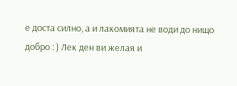е доста силно, а и лакомията не води до нищо добро : ) Лек ден ви желая и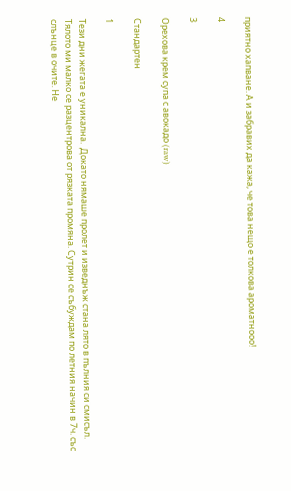приятно хапване. А и забравих да кажа, че това нещо е толкова ароматнооо!

4

3

Орехова крем супа с авокадо (raw)

Стандартен

1

Тези дни жегата е уникална.  Докато нямаше пролет и изведнъж стана лято в пълния си смисъл. Тялото ми малко се разцентрова от рязката промяна. Сутрин се събуждам по летния начин в 7ч. със слънце в очите. Не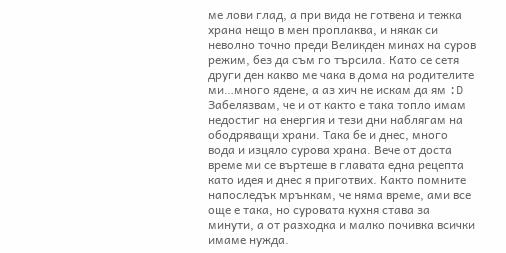ме лови глад, а при вида не готвена и тежка храна нещо в мен проплаква, и някак си неволно точно преди Великден минах на суров режим, без да съм го търсила. Като се сетя други ден какво ме чака в дома на родителите ми…много ядене, а аз хич не искам да ям :D Забелязвам, че и от както е така топло имам недостиг на енергия и тези дни наблягам на ободряващи храни. Така бе и днес, много вода и изцяло сурова храна. Вече от доста време ми се въртеше в главата една рецепта като идея и днес я приготвих. Както помните напоследък мрънкам, че няма време, ами все още е така, но суровата кухня става за минути, а от разходка и малко почивка всички имаме нужда.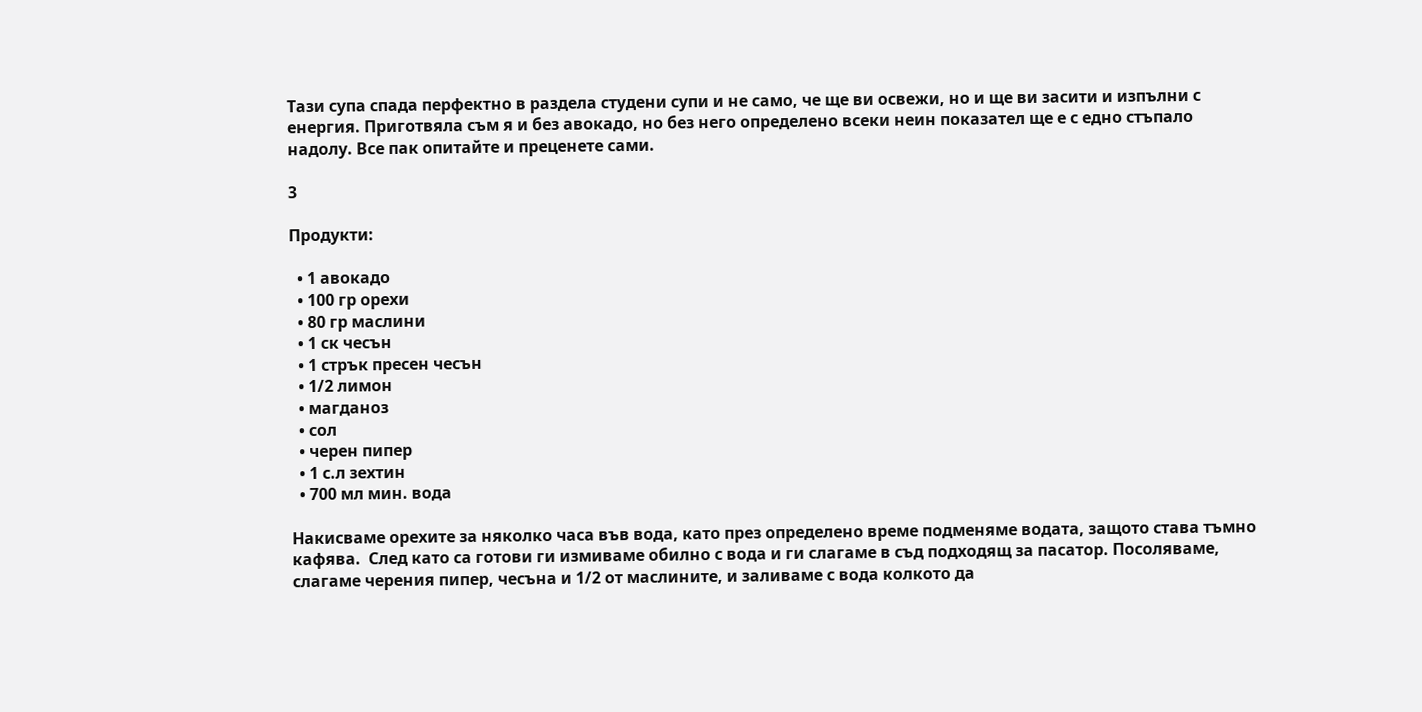Тази супа спада перфектно в раздела студени супи и не само, че ще ви освежи, но и ще ви засити и изпълни с енергия. Приготвяла съм я и без авокадо, но без него определено всеки неин показател ще е с едно стъпало надолу. Все пак опитайте и преценете сами.

3

Продукти:

  • 1 авокадо
  • 100 гр орехи
  • 80 гр маслини
  • 1 ск чесън
  • 1 стрък пресен чесън
  • 1/2 лимон
  • магданоз
  • сол
  • черен пипер
  • 1 с.л зехтин
  • 700 мл мин. вода

Накисваме орехите за няколко часа във вода, като през определено време подменяме водата, защото става тъмно кафява.  След като са готови ги измиваме обилно с вода и ги слагаме в съд подходящ за пасатор. Посоляваме, слагаме черения пипер, чесъна и 1/2 от маслините, и заливаме с вода колкото да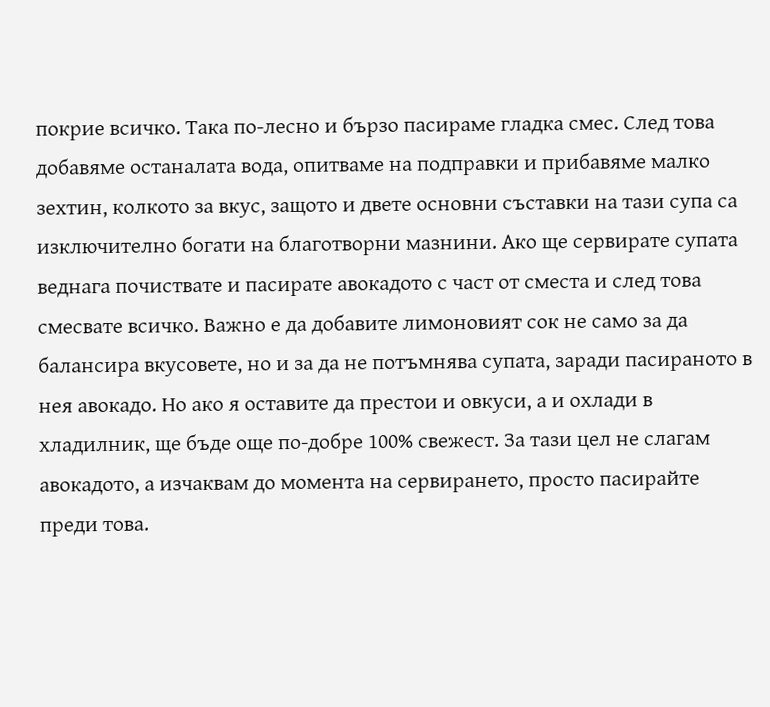покрие всичко. Така по-лесно и бързо пасираме гладка смес. След това добавяме останалата вода, опитваме на подправки и прибавяме малко зехтин, колкото за вкус, защото и двете основни съставки на тази супа са изключително богати на благотворни мазнини. Ако ще сервирате супата веднага почиствате и пасирате авокадото с част от сместа и след това смесвате всичко. Важно е да добавите лимоновият сок не само за да балансира вкусовете, но и за да не потъмнява супата, заради пасираното в нея авокадо. Но ако я оставите да престои и овкуси, а и охлади в хладилник, ще бъде още по-добре 100% свежест. За тази цел не слагам авокадото, а изчаквам до момента на сервирането, просто пасирайте преди това.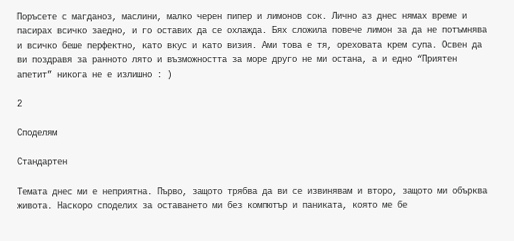Поръсете с магданоз, маслини, малко черен пипер и лимонов сок. Лично аз днес нямах време и пасирах всичко заедно, и го оставих да се охлажда. Бях сложила повече лимон за да не потъмнява и всичко беше перфектно, като вкус и като визия. Ами това е тя, ореховата крем супа. Освен да ви поздравя за ранното лято и възможността за море друго не ми остана, а и едно “Приятен апетит” никога не е излишно : )

2

Споделям

Стандартен

Темата днес ми е неприятна. Първо, защото трябва да ви се извинявам и второ, защото ми обърква живота. Наскоро споделих за оставането ми без компютър и паниката, която ме бе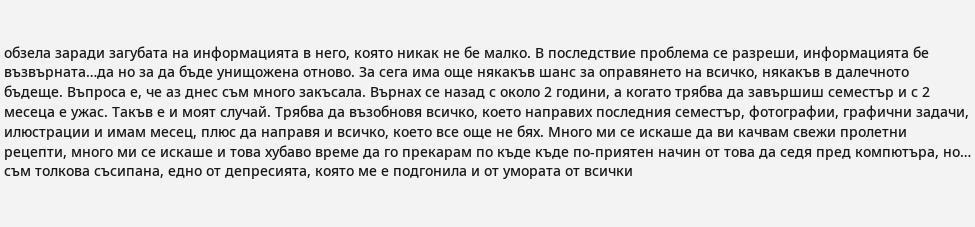обзела заради загубата на информацията в него, която никак не бе малко. В последствие проблема се разреши, информацията бе възвърната…да но за да бъде унищожена отново. За сега има още някакъв шанс за оправянето на всичко, някакъв в далечното бъдеще. Въпроса е, че аз днес съм много закъсала. Върнах се назад с около 2 години, а когато трябва да завършиш семестър и с 2 месеца е ужас. Такъв е и моят случай. Трябва да възобновя всичко, което направих последния семестър, фотографии, графични задачи, илюстрации и имам месец, плюс да направя и всичко, което все още не бях. Много ми се искаше да ви качвам свежи пролетни рецепти, много ми се искаше и това хубаво време да го прекарам по къде къде по-приятен начин от това да седя пред компютъра, но… съм толкова съсипана, едно от депресията, която ме е подгонила и от умората от всички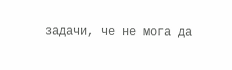задачи, че не мога да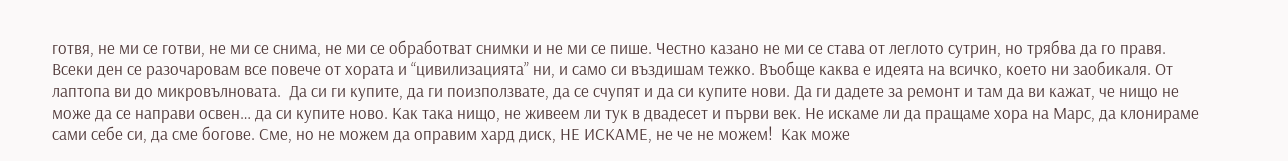готвя, не ми се готви, не ми се снима, не ми се обработват снимки и не ми се пише. Честно казано не ми се става от леглото сутрин, но трябва да го правя. Всеки ден се разочаровам все повече от хората и “цивилизацията” ни, и само си въздишам тежко. Въобще каква е идеята на всичко, което ни заобикаля. От лаптопа ви до микровълновата.  Да си ги купите, да ги поизползвате, да се счупят и да си купите нови. Да ги дадете за ремонт и там да ви кажат, че нищо не може да се направи освен… да си купите ново. Как така нищо, не живеем ли тук в двадесет и първи век. Не искаме ли да пращаме хора на Марс, да клонираме сами себе си, да сме богове. Сме, но не можем да оправим хард диск, НЕ ИСКАМЕ, не че не можем!  Как може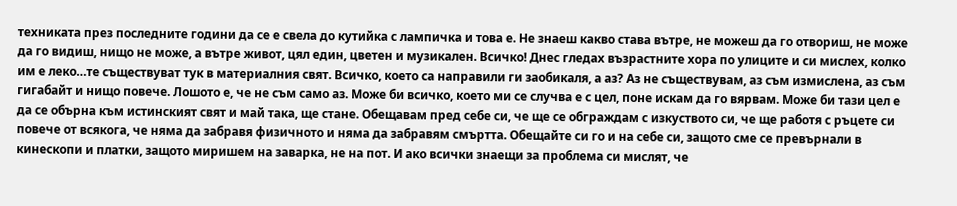техниката през последните години да се е свела до кутийка с лампичка и това е. Не знаеш какво става вътре, не можеш да го отвориш, не може да го видиш, нищо не може, а вътре живот, цял един, цветен и музикален. Всичко! Днес гледах възрастните хора по улиците и си мислех, колко им е леко…те съществуват тук в материалния свят. Всичко, което са направили ги заобикаля, а аз? Аз не съществувам, аз съм измислена, аз съм гигабайт и нищо повече. Лошото е, че не съм само аз. Може би всичко, което ми се случва е с цел, поне искам да го вярвам. Може би тази цел е да се обърна към истинският свят и май така, ще стане. Обещавам пред себе си, че ще се обграждам с изкуството си, че ще работя с ръцете си повече от всякога, че няма да забравя физичното и няма да забравям смъртта. Обещайте си го и на себе си, защото сме се превърнали в кинескопи и платки, защото миришем на заварка, не на пот. И ако всички знаещи за проблема си мислят, че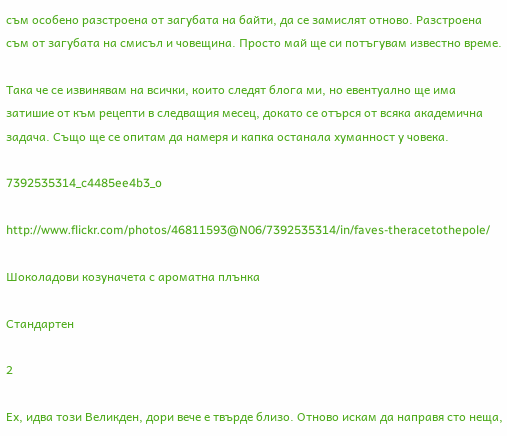съм особено разстроена от загубата на байти, да се замислят отново. Разстроена съм от загубата на смисъл и човещина. Просто май ще си потъгувам известно време.

Така че се извинявам на всички, които следят блога ми, но евентуално ще има затишие от към рецепти в следващия месец, докато се отърся от всяка академична задача. Също ще се опитам да намеря и капка останала хуманност у човека.

7392535314_c4485ee4b3_o

http://www.flickr.com/photos/46811593@N06/7392535314/in/faves-theracetothepole/

Шоколадови козуначета с ароматна плънка

Стандартен

2

Ех, идва този Великден, дори вече е твърде близо. Отново искам да направя сто неща,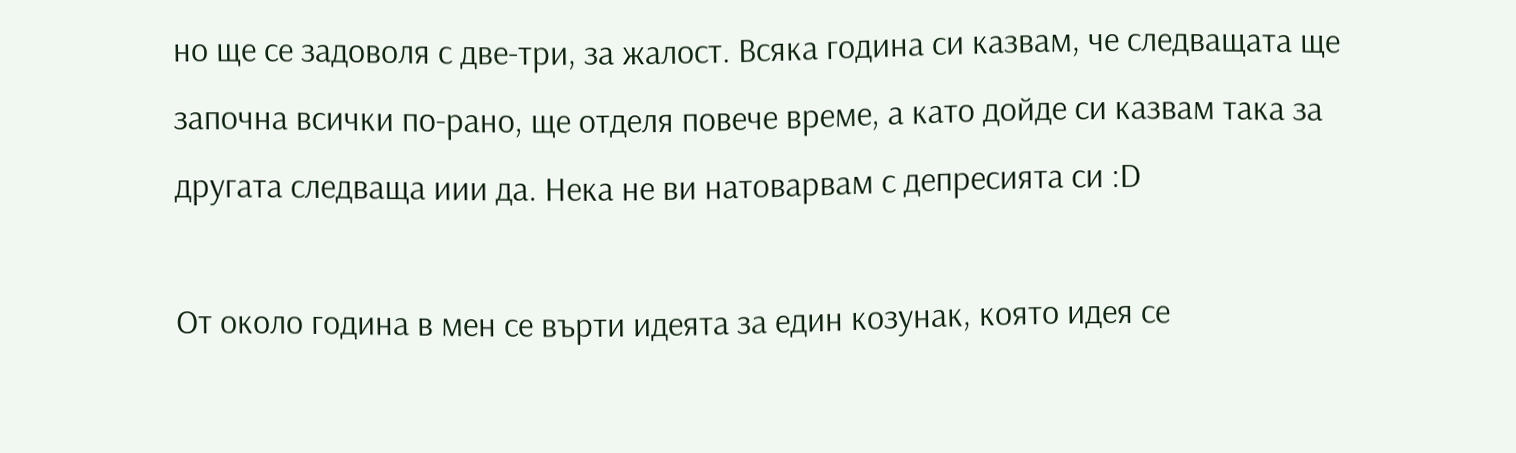но ще се задоволя с две-три, за жалост. Всяка година си казвам, че следващата ще започна всички по-рано, ще отделя повече време, а като дойде си казвам така за другата следваща иии да. Нека не ви натоварвам с депресията си :D

От около година в мен се върти идеята за един козунак, която идея се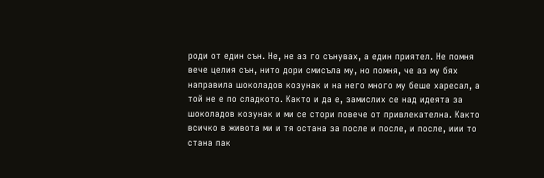роди от един сън. Не, не аз го сънувах, а един приятел. Не помня вече целия сън, нито дори смисъла му, но помня, че аз му бях направила шоколадов козунак и на него много му беше харесал, а той не е по сладкото. Както и да е, замислих се над идеята за шоколадов козунак и ми се стори повече от привлекателна. Както всичко в живота ми и тя остана за после и после, и после, иии то стана пак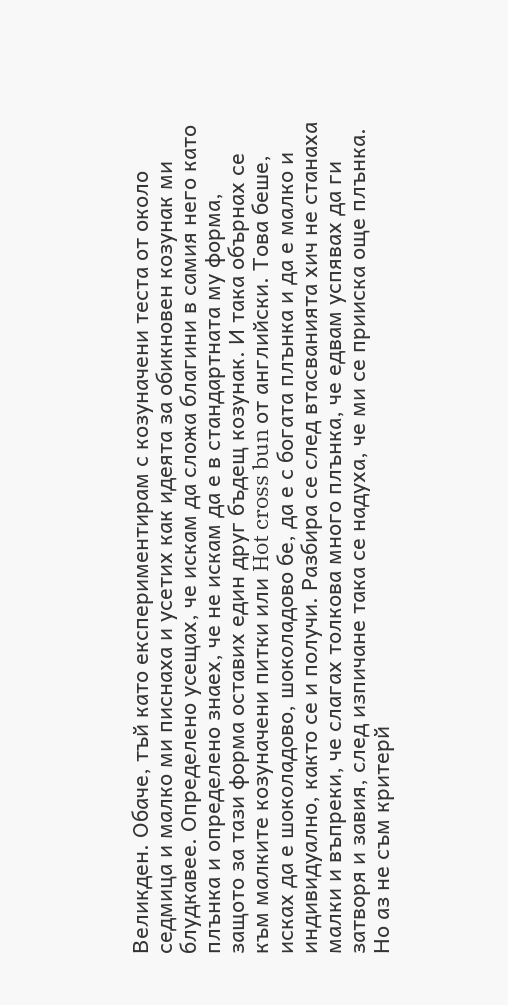Великден. Обаче, тъй като експериментирам с козуначени теста от около седмица и малко ми писнаха и усетих как идеята за обикновен козунак ми блудкавее. Определено усещах, че искам да сложа благини в самия него като плънка и определено знаех, че не искам да е в стандартната му форма, защото за тази форма оставих един друг бъдещ козунак. И така обърнах се към малките козуначени питки или Hot cross bun от английски. Това беше, исках да е шоколадово, шоколадово бе, да е с богата плънка и да е малко и индивидуално, както се и получи. Разбира се след втасванията хич не станаха малки и въпреки, че слагах толкова много плънка, че едвам успявах да ги затворя и завия, след изпичане така се надуха, че ми се прииска още плънка. Но аз не съм критерй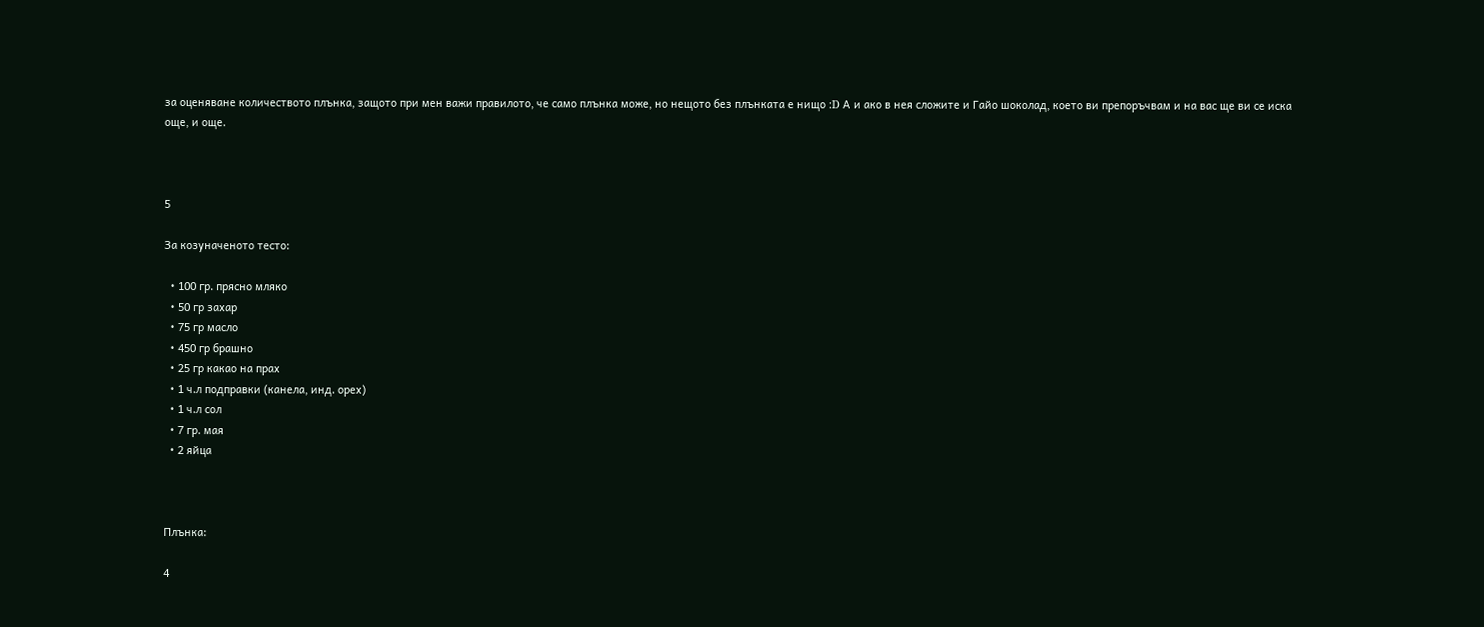за оценяване количеството плънка, защото при мен важи правилото, че само плънка може, но нещото без плънката е нищо :D А и ако в нея сложите и Гайо шоколад, което ви препоръчвам и на вас ще ви се иска още, и още.



5

За козуначеното тесто:

  • 100 гр. прясно мляко
  • 50 гр захар
  • 75 гр масло
  • 450 гр брашно
  • 25 гр какао на прах
  • 1 ч.л подправки (канела, инд. орех)
  • 1 ч.л сол
  • 7 гр. мая
  • 2 яйца



Плънка:

4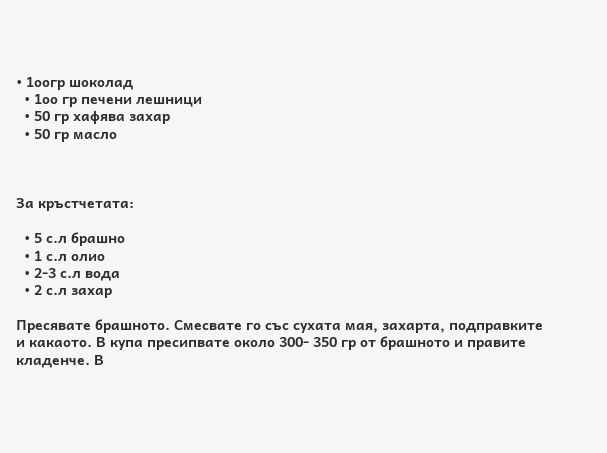• 1оогр шоколад
  • 1оо гр печени лешници
  • 50 гр хафява захар
  • 50 гр масло



За кръстчетата:

  • 5 с.л брашно
  • 1 с.л олио
  • 2-3 с.л вода
  • 2 с.л захар

Пресявате брашното. Смесвате го със сухата мая, захарта, подправките и какаото. В купа пресипвате около 300- 350 гр от брашното и правите кладенче. В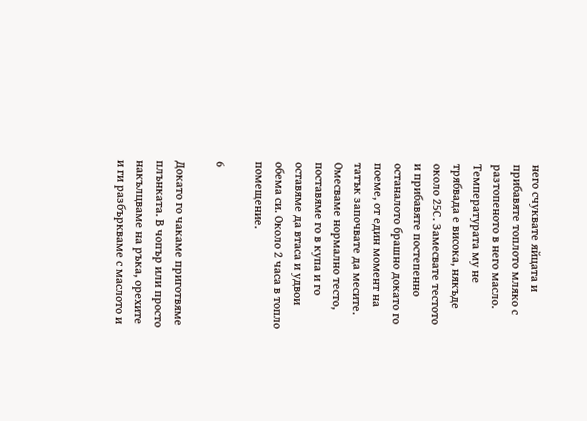него счуквате яйцата и прибавяте топлото мляко с разтопеното в него масло. Температурата му не трябвада е висока, някъде около 25С. Замесвате тестото и прибавяте постепенно останалото брашно докато го поеме, от един момент на татък започвате да месите. Омесваме нормално тесто, поставяме го в купа и го оставяме да втаса и удвои обема си. Около 2 часа в топло помещение.

6

Докато го чакаме приготвяме плънката. В чопър или просто накълцваме на ръка, орехите и ги разбъркваме с маслото и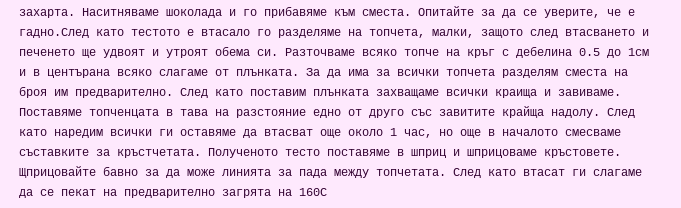захарта. Наситняваме шоколада и го прибавяме към сместа. Опитайте за да се уверите, че е гадно.След като тестото е втасало го разделяме на топчета, малки, защото след втасването и печенето ще удвоят и утроят обема си. Разточваме всяко топче на кръг с дебелина 0.5 до 1см и в центърана всяко слагаме от плънката. За да има за всички топчета разделям сместа на броя им предварително. След като поставим плънката захващаме всички краища и завиваме. Поставяме топченцата в тава на разстояние едно от друго със завитите крайща надолу. След като наредим всички ги оставяме да втасват още около 1 час, но още в началото смесваме съставките за кръстчетата. Полученото тесто поставяме в шприц и шприцоваме кръстовете. Щприцовайте бавно за да може линията за пада между топчетата. След като втасат ги слагаме да се пекат на предварително загрята на 160С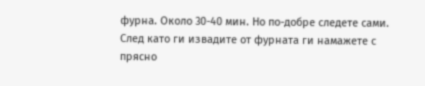фурна. Около 30-40 мин. Но по-добре следете сами. След като ги извадите от фурната ги намажете с прясно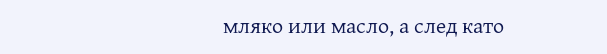мляко или масло, а след като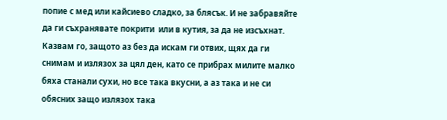попие с мед или кайсиево сладко, за блясък. И не забравяйте да ги съхранявате покрити  или в кутия, за да не изсъхнат. Казвам го, защото аз без да искам ги отвих, щях да ги снимам и излязох за цял ден, като се прибрах милите малко бяха станали сухи, но все така вкусни, а аз така и не си обясних защо излязох така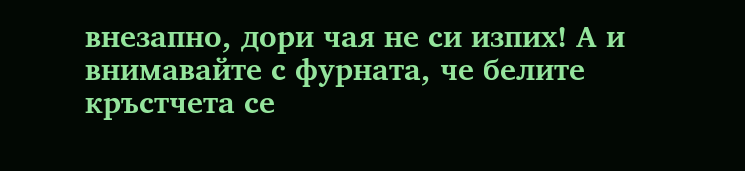внезапно, дори чая не си изпих! А и внимавайте с фурната, че белите кръстчета се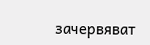зачервяват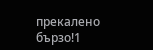прекалено бързо!1